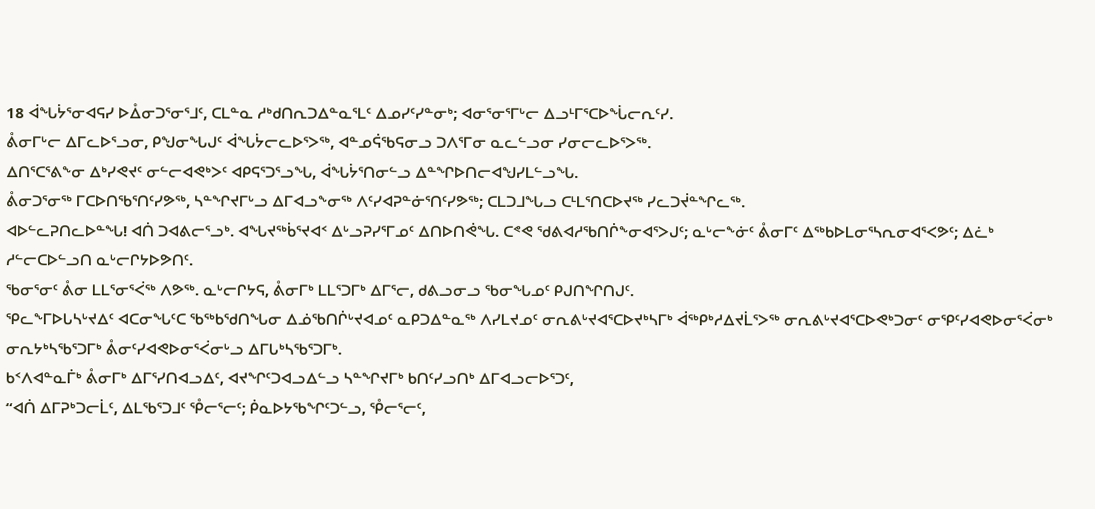18 ᐋᖓᔮᕐᓂᐊᕋᓯ ᐅᐂᓂᑐᕐᓂᕐᒧᑦ, ᑕᒪᓐᓇ ᓱᒃᑯᑎᕆᑐᐃᓐᓇᕐᒪᑦ ᐃᓄᓯᑦᓯᓐᓂᒃ; ᐊᓂᕐᓂᕐᒥᒡᓕ ᐃᓗᒻᒥᕐᑕᐅᖔᓕᕆᑦᓯ.
ᕔᓂᒥᒡᓕ ᐃᒥᓚᐅᕐᓗᓂ, ᑭᖑᓂᖓᒍᑦ ᐋᖓᔮᓕᓚᐅᕐᐳᖅ, ᐊᓐᓄᕌᖃᕋᓂᓗ ᑐᐱᕐᒥᓂ ᓇᓚᓪᓗᓂ ᓯᓂᓕᓚᐅᕐᐳᖅ.
ᐃᑎᕐᑕᕐᕕᖕᓂ ᐃᒃᓯᕙᔪᑦ ᓂᓪᓕᐊᕙᒃᐳᑦ ᐊᑭᕋᕐᑐᕐᓗᖓ, ᐋᖓᔮᕐᑎᓂᓪᓗ ᐃᓐᖏᐅᑎᓕᐊᖑᓯᒪᓪᓗᖓ.
ᕔᓂᑐᕐᓂᖅ ᒥᑕᐅᑎᖃᕐᑎᑦᓯᕗᖅ, ᓴᓐᖏᔪᒥᒡᓗ ᐃᒥᐊᓗᖕᓂᖅ ᐱᑦᓯᐊᕈᓐᓃᕐᑎᑦᓯᕗᖅ; ᑕᒪᑐᒧᖓᓗ ᑕᒻᒪᕐᑎᑕᐅᔪᖅ ᓯᓚᑐᔫᓐᖏᓚᖅ.
ᐊᐅᓪᓚᕈᑎᓚᐅᓐᖓ! ᐊᑏ ᑐᐊᕕᓕᕐᓗᒃ. ᐊᖓᔪᖅᑳᕐᔪᐊᑉ ᐃᒡᓗᕈᓯᕐᒥᓄᑦ ᐃᑎᐅᑎᕚᖓ. ᑕᕝᕙ ᖁᕕᐊᓱᖃᑎᒌᖕᓂᐊᕐᐳᒍᑦ; ᓇᒡᓕᖕᓃᑦ ᕔᓂᒥᑦ ᐃᖅᑲᐅᒪᓂᕐᓴᕆᓂᐊᕐᐸᕗᑦ; ᐃᓛᒃ ᓱᓪᓕᑕᐅᓪᓗᑎ ᓇᒡᓕᒋᔭᐅᕗᑎᑦ.
ᖃᓂᕐᓂᑦ ᕔᓂ ᒪᒪᕐᓂᕐᐹᖅ ᐱᕗᖅ. ᓇᒡᓕᒋᔭᕋ, ᕔᓂᒥᒃ ᒪᒪᕐᑐᒥᒃ ᐃᒥᕐᓕ, ᑯᕕᓗᓂᓗ ᖃᓂᖓᓄᑦ ᑭᒍᑎᖏᑎᒍᑦ.
ᕿᓚᖕᒥᐅᒐᓴᒡᔪᐃᑦ ᐊᑕᓂᖓᑦᑕ ᖃᖅᑲᖁᑎᖓᓂ ᐃᓅᖃᑎᒌᒡᔪᐊᓄᑦ ᓇᑭᑐᐃᓐᓇᖅ ᐱᓯᒪᔪᓄᑦ ᓂᕆᕕᒡᔪᐊᕐᑕᐅᔪᒃᓴᒥᒃ ᐋᖅᑭᒃᓱᐃᔪᒫᕐᐳᖅ ᓂᕆᕕᒡᔪᐊᕐᑕᐅᕙᒃᑐᓂᑦ ᓂᕿᑦᓯᐊᕙᐅᓂᕐᐹᓂᒃ ᓂᕆᔭᒃᓴᖃᕐᑐᒥᒃ ᕔᓂᑦᓯᐊᕙᐅᓂᕐᐹᓂᒡᓗ ᐃᒥᒐᒃᓴᖃᕐᑐᒥᒃ.
ᑲᑉᐱᐊᓐᓇᒦᒃ ᕔᓂᒥᒃ ᐃᒥᕐᓯᑎᐊᓗᐃᑦ, ᐊᔪᖏᑦᑐᐊᓗᐃᓪᓗ ᓴᓐᖏᔪᒥᒃ ᑲᑎᑦᓯᓗᑎᒃ ᐃᒥᐊᓗᓕᐅᕐᑐᑦ,
“ᐊᑏ ᐃᒥᕈᒃᑐᓕᒫᑦ, ᐃᒪᖃᕐᑐᒧᑦ ᕾᓕᕐᓕᑦ; ᑮᓇᐅᔭᖃᖏᑦᑐᓪᓗ, ᕾᓕᕐᓕᑦ,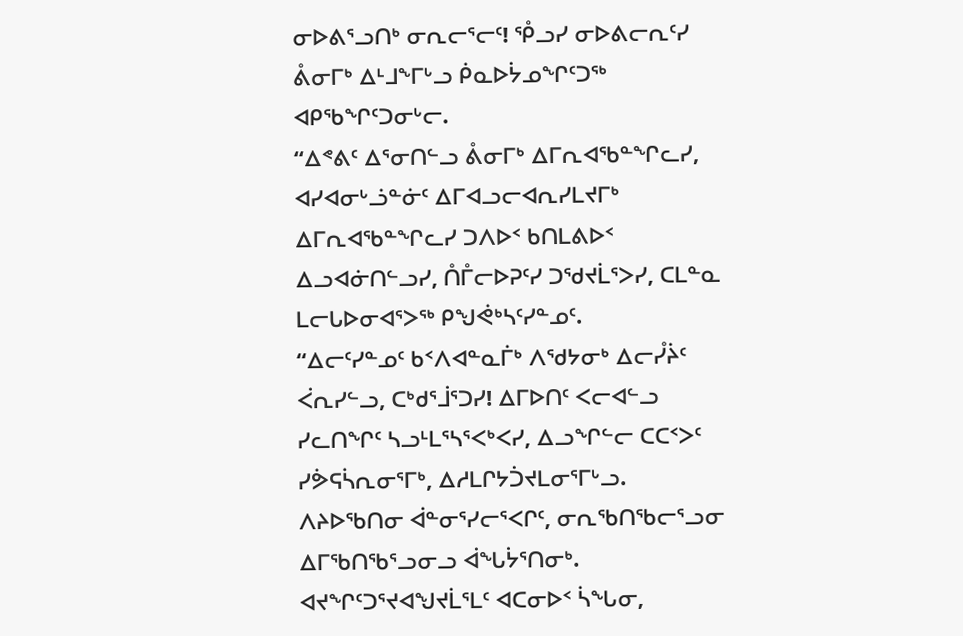ᓂᐅᕕᕐᓗᑎᒃ ᓂᕆᓕᕐᓕᑦ! ᕾᓗᓯ ᓂᐅᕕᓕᕆᑦᓯ ᕔᓂᒥᒃ ᐃᒻᒧᖕᒥᒡᓗ ᑮᓇᐅᔮᓄᖏᑦᑐᖅ ᐊᑭᖃᖏᑦᑐᓂᒡᓕ.
“ᐃᕝᕕᑦ ᐃᕐᓂᑎᓪᓗ ᕔᓂᒥᒃ ᐃᒥᕆᐊᖃᓐᖏᓚᓯ, ᐊᓯᐊᓂᒡᓘᓐᓃᑦ ᐃᒥᐊᓗᓕᐊᕆᓯᒪᔪᒥᒃ ᐃᒥᕆᐊᖃᓐᖏᓚᓯ ᑐᐱᐅᑉ ᑲᑎᒪᕕᐅᑉ ᐃᓗᐊᓃᑎᓪᓗᓯ, ᑍᒤᓕᐅᕈᑦᓯ ᑐᖁᔪᒫᕐᐳᓯ, ᑕᒪᓐᓇ ᒪᓕᒐᐅᓂᐊᕐᐳᖅ ᑭᖑᕚᒃᓴᑦᓯᓐᓄᑦ.
“ᐃᓕᑦᓯᓐᓄᑦ ᑲᑉᐱᐊᓐᓇᒦᒃ ᐱᖁᔭᓂᒃ ᐃᓕᓮᔩᑦ ᐹᕆᓯᓪᓗ, ᑕᒃᑯᕐᒨᕐᑐᓯ! ᐃᒥᐅᑎᑦ ᐸᓕᐊᓪᓗ ᓯᓚᑎᖏᑦ ᓴᓗᒻᒪᕐᓴᕐᐸᒃᐸᓯ, ᐃᓗᖏᓪᓕ ᑕᑕᑉᐳᑦ ᓯᕘᕋᓵᕆᓂᕐᒥᒃ, ᐃᓱᒪᒋᔭᑑᔪᒪᓂᕐᒥᒡᓗ.
ᐱᔨᐅᖃᑎᓂ ᐋᓐᓂᕐᓯᓕᕐᐸᒋᑦ, ᓂᕆᖃᑎᖃᓕᕐᓗᓂ ᐃᒥᖃᑎᖃᕐᓗᓂᓗ ᐋᖓᔮᕐᑎᓂᒃ.
ᐊᔪᖏᑦᑐᕐᔪᐊᖑᔪᒫᕐᒪᑦ ᐊᑕᓂᐅᑉ ᓵᖓᓂ,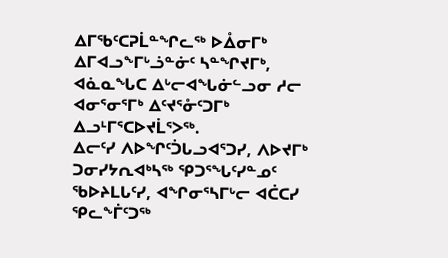ᐃᒥᖃᑦᑕᕈᒫᓐᖏᓚᖅ ᐅᐂᓂᒥᒃ ᐃᒥᐊᓗᖕᒥᒡᓘᓐᓃᑦ ᓴᓐᖏᔪᒥᒃ, ᐊᓈᓇᖓᑕ ᐃᒡᓕᐊᖓᓃᓪᓗᓂ ᓱᓕ ᐊᓂᕐᓂᕐᒥᒃ ᐃᑦᔪᕐᓁᑦᑐᒥᒃ ᐃᓗᒻᒥᕐᑕᐅᔪᒫᕐᐳᖅ.
ᐃᓕᑦᓯ ᐱᐅᖏᑦᑑᒐᓗᐊᕐᑐᓯ, ᐱᐅᔪᒥᒃ ᑐᓂᓯᔭᕆᐊᒃᓴᖅ ᕿᑐᕐᖓᑦᓯᓐᓄᑦ ᖃᐅᔨᒪᒐᑦᓯ, ᐊᖏᓂᕐᓴᒥᒡᓕ ᐊᑖᑕᓯ ᕿᓚᖕᒦᑦᑐᖅ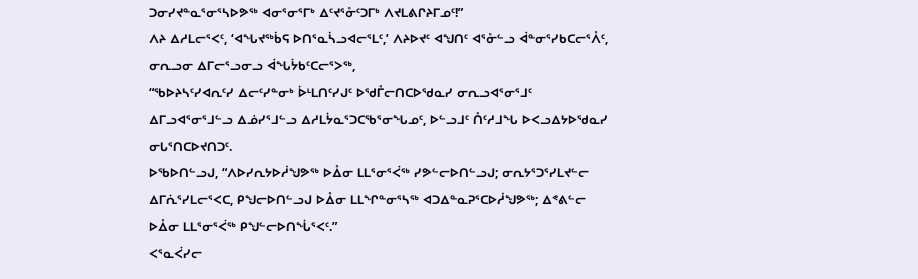ᑐᓂᓯᔪᓐᓇᕐᓂᕐᓴᐅᕗᖅ ᐊᓂᕐᓂᕐᒥᒃ ᐃᑦᔪᕐᓁᑦᑐᒥᒃ ᐱᔪᒪᕕᒋᔨᒥᓄᑦ!”
ᐱᔨ ᐃᓱᒪᓕᕐᐸᑦ, ‘ᐊᖓᔪᖅᑳᕋ ᐅᑎᕐᓇᓵᓗᐊᓕᕐᒪᑦ,’ ᐱᔨᐅᔪᑦ ᐊᖑᑎᑦ ᐊᕐᓁᓪᓗ ᐋᓐᓂᕐᓯᑲᑕᓕᕐᐰᑦ, ᓂᕆᓗᓂ ᐃᒥᓕᕐᓗᓂᓗ ᐋᖓᔮᑲᑦᑕᓕᕐᐳᖅ,
“ᖃᐅᔨᓴᑦᓯᐊᕆᑦᓯ ᐃᓕᑦᓯᓐᓂᒃ ᐆᒻᒪᑎᑦᓯᒍᑦ ᐅᖁᒤᓕᑎᑕᐅᖁᓇᓯ ᓂᕆᓗᐊᕐᓂᕐᒧᑦ ᐃᒥᓗᐊᕐᓂᕐᒧᓪᓗ ᐃᓅᓯᕐᒧᓪᓗ ᐃᓱᒪᔮᓇᕐᑐᑕᖃᕐᓂᖓᓄᑦ, ᐅᓪᓗᒧᑦ ᑍᑦᓱᒧᖓ ᐅᐸᓗᐃᔭᐅᖁᓇᓯ ᓂᒐᕐᑎᑕᐅᔪᑎᑐᑦ.
ᐅᖃᐅᑎᓪᓗᒍ, “ᐱᐅᓯᕆᔭᐅᓲᖑᕗᖅ ᐅᐂᓂ ᒪᒪᕐᓂᕐᐹᖅ ᓯᕗᓪᓕᐅᑎᓪᓗᒍ; ᓂᕆᔭᕐᑐᕐᓯᒪᔪᓪᓕ ᐃᒥᕇᕐᓯᒪᓕᕐᐸᑕ, ᑭᖑᓕᐅᑎᓪᓗᒍ ᐅᐂᓂ ᒪᒪᖏᓐᓂᕐᓴᖅ ᐊᑐᐃᓐᓇᕈᕐᑕᐅᓲᖑᕗᖅ; ᐃᕝᕕᓪᓕ ᐅᐂᓂ ᒪᒪᕐᓂᕐᐹᖅ ᑭᖑᓪᓕᐅᑎᖔᕐᐸᑦ.”
ᐸᕐᓇᐹᓯᓕ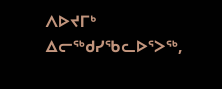ᐱᐅᔪᒥᒃ ᐃᓕᖅᑯᓯᖃᓚᐅᕐᐳᖅ,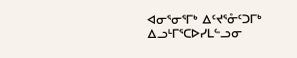ᐊᓂᕐᓂᕐᒥᒃ ᐃᑦᔪᕐᓁᑦᑐᒥᒃ ᐃᓗᒻᒥᕐᑕᐅᓯᒪᓪᓗᓂ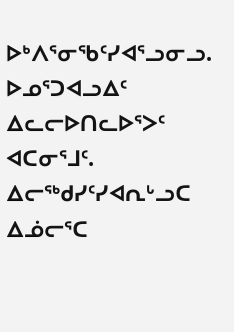ᐅᒃᐱᕐᓂᖃᑦᓯᐊᕐᓗᓂᓗ. ᐅᓄᕐᑐᐊᓗᐃᑦ ᐃᓚᓕᐅᑎᓚᐅᕐᐳᑦ ᐊᑕᓂᕐᒧᑦ.
ᐃᓕᖅᑯᓯᑦᓯᐊᕆᒡᓗᑕ ᐃᓅᓕᕐᑕ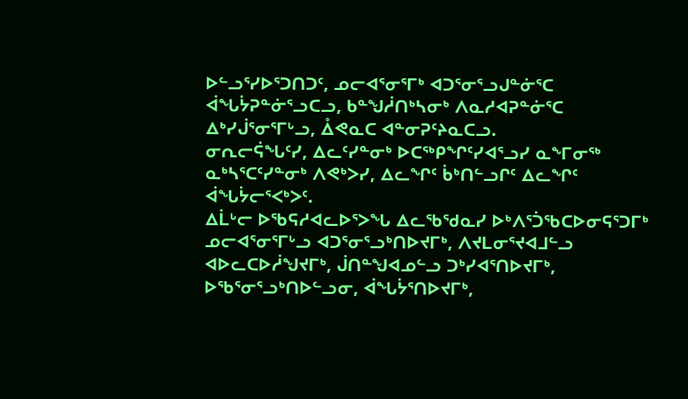ᐅᓪᓗᕐᓯᐅᕐᑐᑎᑐᑦ, ᓄᓕᐊᕐᓂᕐᒥᒃ ᐊᑐᕐᓂᕐᓗᒍᓐᓃᕐᑕ ᐋᖓᔮᕈᓐᓃᕐᓗᑕᓗ, ᑲᓐᖑᓲᑎᒃᓴᓂᒃ ᐱᓇᓱᐊᕈᓐᓃᕐᑕ ᐃᒃᓯᒎᕐᓂᕐᒥᒡᓗ, ᐂᕙᓇᑕ ᐊᓐᓂᕈᑦᔨᓇᑕᓗ.
ᓂᕆᓕᕌᖓᑦᓯ, ᐃᓚᑦᓯᓐᓂᒃ ᐅᑕᖅᑭᖏᑦᓯᐊᕐᓗᓯ ᓇᖕᒥᓂᖅ ᓇᒃᓴᕐᑕᑦᓯᓐᓂᒃ ᐱᕙᒃᐳᓯ, ᐃᓚᖏᑦ ᑳᒃᑎᓪᓗᒋᑦ ᐃᓚᖏᑦ ᐋᖓᔮᓕᕐᐸᒃᐳᑦ.
ᐃᒫᒡᓕ ᐅᖃᕋᓱᐊᓚᐅᕐᐳᖓ ᐃᓚᖃᖁᓇᓯ ᐅᒃᐱᕐᑑᖃᑕᐅᓂᕋᕐᑐᒥᒃ ᓄᓕᐊᕐᓂᕐᒥᒡᓗ ᐊᑐᕐᓂᕐᓗᒃᑎᐅᔪᒥᒃ, ᐱᔪᒪᓂᕐᔪᐊᒧᓪᓗ ᐊᐅᓚᑕᐅᓲᖑᔪᒥᒃ, ᒎᑎᓐᖑᐊᓄᓪᓗ ᑐᒃᓯᐊᕐᑎᐅᔪᒥᒃ, ᐅᖃᕐᓂᕐᓗᒃᑎᐅᓪᓗᓂ, ᐋᖓᔮᕐᑎᐅᔪᒥᒃ,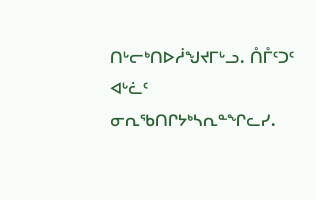ᑎᒡᓕᒃᑎᐅᓲᖑᔪᒥᒡᓗ. ᑍᒤᑦᑐᑦ ᐊᒡᓛᑦ ᓂᕆᖃᑎᒋᔭᒃᓴᕆᓐᖏᓚᓯ.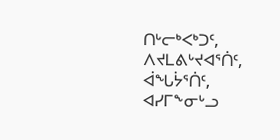ᑎᒡᓕᒃᐸᒃᑐᑦ, ᐱᔪᒪᕕᒡᔪᐊᕐᑏᑦ, ᐋᖓᔮᕐᑏᑦ, ᐊᓯᒥᖕᓂᒡᓗ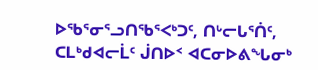ᐅᖃᕐᓂᕐᓗᑎᖃᕐᐸᒃᑐᑦ, ᑎᒡᓕᒐᕐᑏᑦ, ᑕᒪᒃᑯᐊᓕᒫᑦ ᒎᑎᐅᑉ ᐊᑕᓂᐅᕕᖓᓂᒃ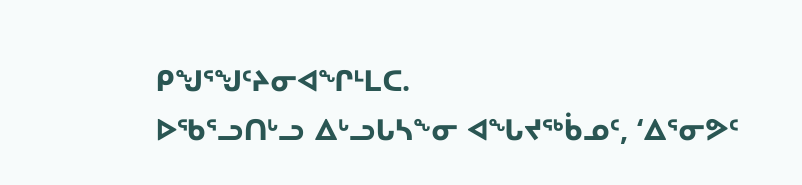ᑭᖑᕐᖑᑦᔨᓂᐊᖏᒻᒪᑕ.
ᐅᖃᕐᓗᑎᒡᓗ ᐃᒡᓗᒐᓴᖕᓂ ᐊᖓᔪᖅᑳᓄᑦ, ‘ᐃᕐᓂᕗᑦ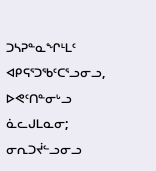ᑐᓴᕈᓐᓇᖏᒻᒪᑦ ᐊᑭᕋᕐᑐᖃᑦᑕᕐᓗᓂᓗ, ᐅᕙᑦᑎᓐᓂᒡᓗ ᓈᓚᒍᒪᓇᓂ; ᓂᕆᑐᔫᓪᓗᓂᓗ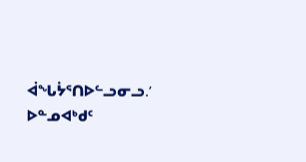ᐋᖓᔮᕐᑎᐅᓪᓗᓂᓗ.’
ᐅᓐᓄᐊᒃᑯᑦ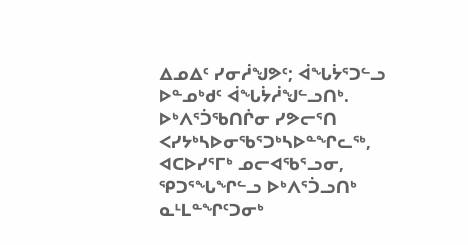ᐃᓄᐃᑦ ᓯᓂᓲᖑᕗᑦ; ᐋᖓᔮᕐᑐᓪᓗ ᐅᓐᓄᒃᑯᑦ ᐋᖓᔮᓲᖑᓪᓗᑎᒃ.
ᐅᒃᐱᕐᑑᖃᑎᒌᓂ ᓯᕗᓕᕐᑎ ᐸᓯᔭᒃᓴᐅᓂᖃᕐᑐᒃᓴᐅᓐᖏᓚᖅ, ᐊᑕᐅᓯᕐᒥᒃ ᓄᓕᐊᖃᕐᓗᓂ, ᕿᑐᕐᖓᖏᓪᓗ ᐅᒃᐱᕐᑑᓗᑎᒃ ᓇᒻᒪᓐᖏᑦᑐᓂᒃ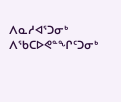ᐱᓇᓱᐊᕐᑐᓂᒃ ᐱᖃᑕᐅᕙᓐᖏᑦᑐᓂᒃ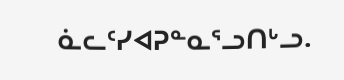ᓈᓚᑦᓯᐊᕈᓐᓇᕐᓗᑎᒡᓗ.